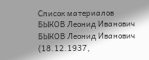Список материалов
БЫКОВ Леонид Иванович
БЫКОВ Леонид Иванович (18.12.1937,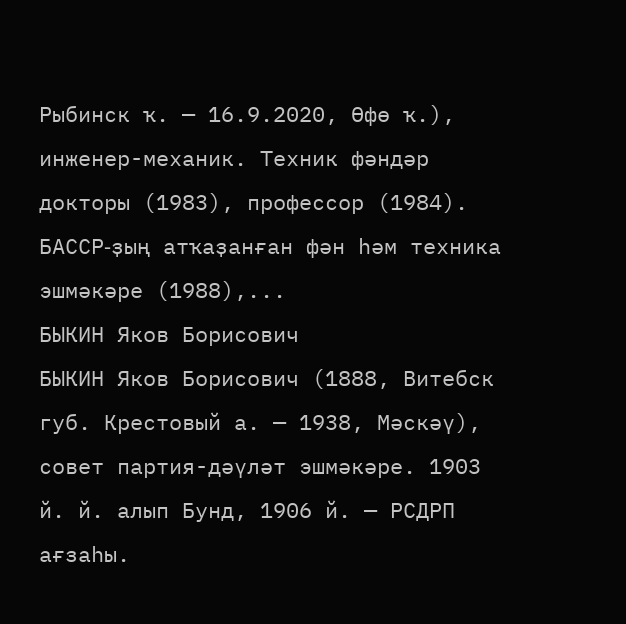Рыбинск ҡ. — 16.9.2020, Өфө ҡ.), инженер-механик. Техник фәндәр докторы (1983), профессор (1984). БАССР‑ҙың атҡаҙанған фән һәм техника эшмәкәре (1988),...
БЫКИН Яков Борисович
БЫКИН Яков Борисович (1888, Витебск губ. Крестовый а. — 1938, Мәскәү), совет партия-дәүләт эшмәкәре. 1903 й. й. алып Бунд, 1906 й. — РСДРП ағзаһы.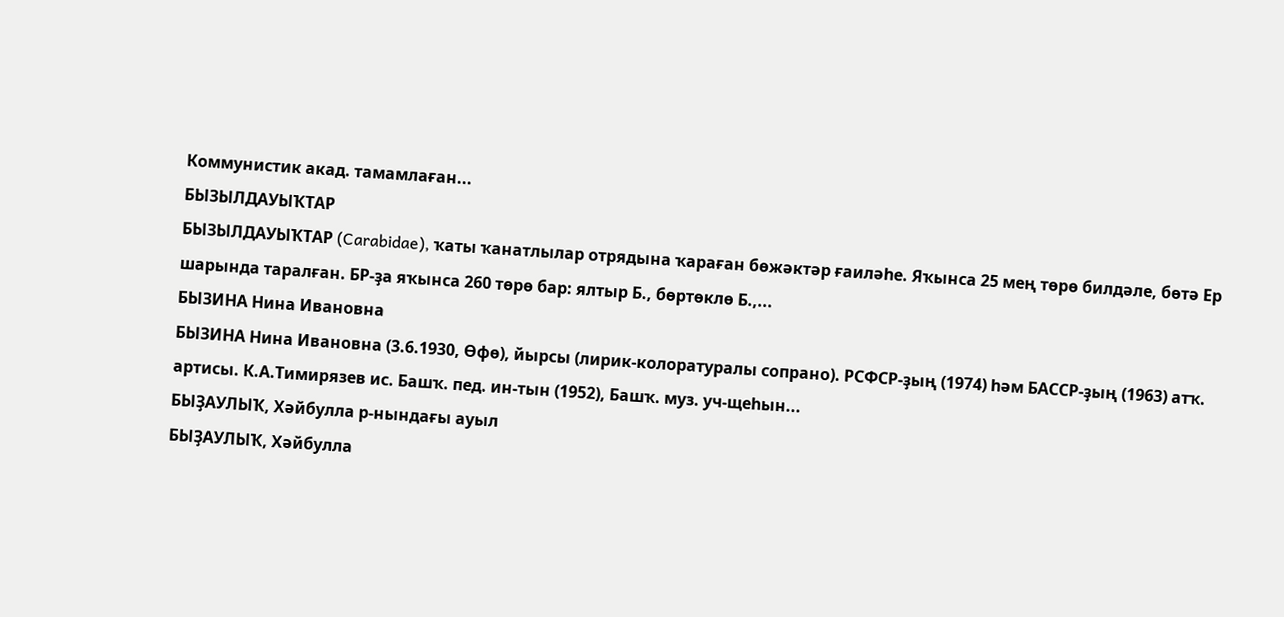Коммунистик акад. тамамлаған...
БЫЗЫЛДАУЫҠТАР
БЫЗЫЛДАУЫҠТАР (Carabidae), ҡаты ҡанатлылар отрядына ҡараған бөжәктәр ғаиләһе. Яҡынса 25 мең төрө билдәле, бөтә Ер шарында таралған. БР‑ҙа яҡынса 260 төрө бар: ялтыр Б., бөртөклө Б.,...
БЫЗИНА Нина Ивановна
БЫЗИНА Нина Ивановна (3.6.1930, Өфө), йырсы (лирик‑колоратуралы сопрано). РСФСР‑ҙың (1974) һәм БАССР‑ҙың (1963) атҡ. артисы. К.А.Тимирязев ис. Башҡ. пед. ин‑тын (1952), Башҡ. муз. уч‑щеһын...
БЫҘАУЛЫҠ, Хәйбулла р‑нындағы ауыл
БЫҘАУЛЫҠ, Хәйбулла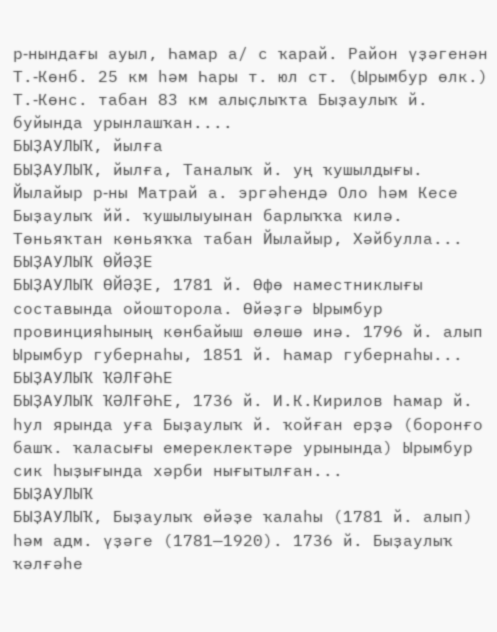р‑нындағы ауыл, Һамар а/ с ҡарай. Район үҙәгенән Т.‑Көнб. 25 км һәм Һары т. юл ст. (Ырымбур өлк.) Т.‑Көнс. табан 83 км алыҫлыҡта Быҙаулыҡ й. буйында урынлашҡан....
БЫҘАУЛЫҠ, йылға
БЫҘАУЛЫҠ, йылға, Таналыҡ й. уң ҡушылдығы. Йылайыр р‑ны Матрай а. эргәһендә Оло һәм Кесе Быҙаулыҡ йй. ҡушылыуынан барлыҡҡа килә. Төньяҡтан көньяҡҡа табан Йылайыр, Хәйбулла...
БЫҘАУЛЫҠ ӨЙӘҘЕ
БЫҘАУЛЫҠ ӨЙӘҘЕ, 1781 й. Өфө наместниклығы составында ойошторола. Өйәҙгә Ырымбур провинцияһының көнбайыш өлөшө инә. 1796 й. алып Ырымбур губернаһы, 1851 й. Һамар губернаһы...
БЫҘАУЛЫҠ ҠӘЛҒӘҺЕ
БЫҘАУЛЫҠ ҠӘЛҒӘҺЕ, 1736 й. И.К.Кирилов Һамар й. һул ярында уға Быҙаулыҡ й. ҡойған ерҙә (боронғо башҡ. ҡаласығы емереклектәре урынында) Ырымбур сик һыҙығында хәрби нығытылған...
БЫҘАУЛЫҠ
БЫҘАУЛЫҠ, Быҙаулыҡ өйәҙе ҡалаһы (1781 й. алып) һәм адм. үҙәге (1781—1920). 1736 й. Быҙаулыҡ ҡәлғәһе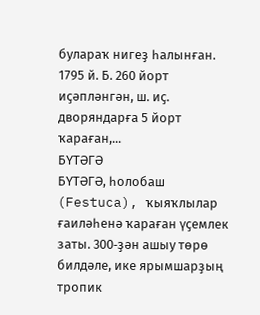булараҡ нигеҙ һалынған. 1795 й. Б. 260 йорт иҫәпләнгән, ш. иҫ. дворяндарға 5 йорт ҡараған,...
БҮТӘГӘ
БҮТӘГӘ, һолобаш (Festuca), ҡыяҡлылар ғаиләһенә ҡараған үҫемлек заты. 300‑ҙән ашыу төрө билдәле, ике ярымшарҙың тропик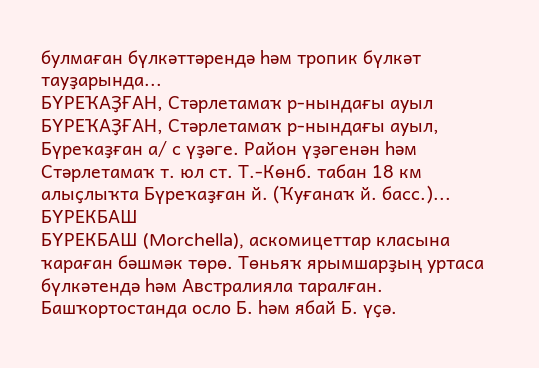булмаған бүлкәттәрендә һәм тропик бүлкәт тауҙарында...
БҮРЕҠАҘҒАН, Стәрлетамаҡ р‑нындағы ауыл
БҮРЕҠАҘҒАН, Стәрлетамаҡ р‑нындағы ауыл, Бүреҡаҙған а/ с үҙәге. Район үҙәгенән һәм Стәрлетамаҡ т. юл ст. Т.‑Көнб. табан 18 км алыҫлыҡта Бүреҡаҙған й. (Ҡуғанаҡ й. басс.)...
БҮРЕКБАШ
БҮРЕКБАШ (Morchella), аскомицеттар класына ҡараған бәшмәк төрө. Төньяҡ ярымшарҙың уртаса бүлкәтендә һәм Австралияла таралған. Башҡортостанда осло Б. һәм ябай Б. үҫә.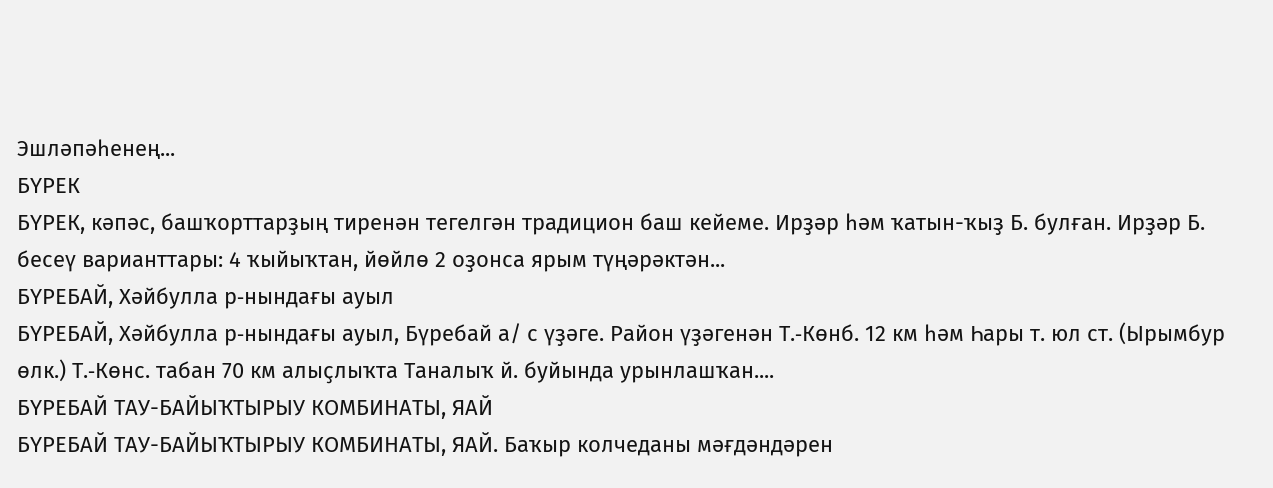Эшләпәһенең...
БҮРЕК
БҮРЕК, кәпәс, башҡорттарҙың тиренән тегелгән традицион баш кейеме. Ирҙәр һәм ҡатын-ҡыҙ Б. булған. Ирҙәр Б. бесеү варианттары: 4 ҡыйыҡтан, йөйлө 2 оҙонса ярым түңәрәктән...
БҮРЕБАЙ, Хәйбулла р‑нындағы ауыл
БҮРЕБАЙ, Хәйбулла р‑нындағы ауыл, Бүребай а/ с үҙәге. Район үҙәгенән Т.‑Көнб. 12 км һәм Һары т. юл ст. (Ырымбур өлк.) Т.‑Көнс. табан 70 км алыҫлыҡта Таналыҡ й. буйында урынлашҡан....
БҮРЕБАЙ ТАУ-БАЙЫҠТЫРЫУ КОМБИНАТЫ, ЯАЙ
БҮРЕБАЙ ТАУ-БАЙЫҠТЫРЫУ КОМБИНАТЫ, ЯАЙ. Баҡыр колчеданы мәғдәндәрен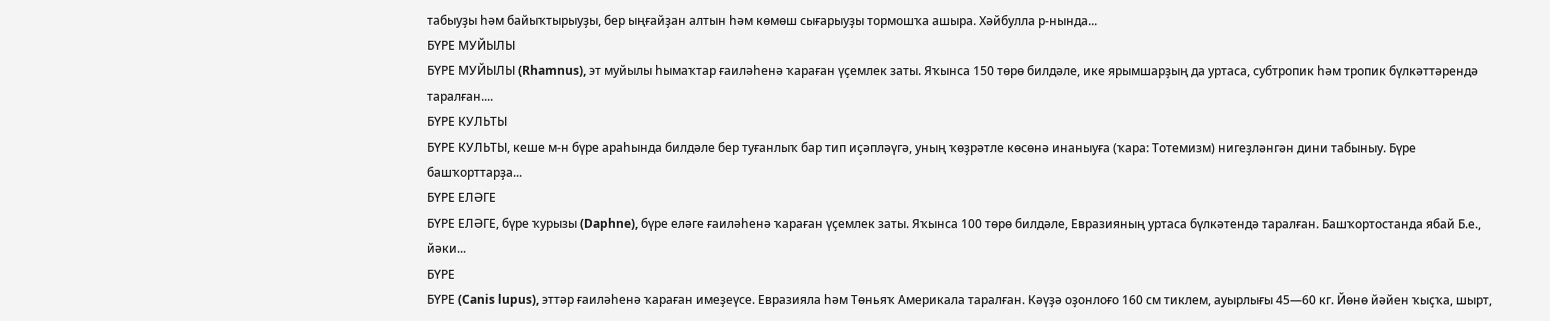табыуҙы һәм байыҡтырыуҙы, бер ыңғайҙан алтын һәм көмөш сығарыуҙы тормошҡа ашыра. Хәйбулла р‑нында...
БҮРЕ МУЙЫЛЫ
БҮРЕ МУЙЫЛЫ (Rhamnus), эт муйылы һымаҡтар ғаиләһенә ҡараған үҫемлек заты. Яҡынса 150 төрө билдәле, ике ярымшарҙың да уртаса, субтропик һәм тропик бүлкәттәрендә таралған....
БҮРЕ КУЛЬТЫ
БҮРЕ КУЛЬТЫ, кеше м-н бүре араһында билдәле бер туғанлыҡ бар тип иҫәпләүгә, уның ҡөҙрәтле көсөнә инаныуға (ҡара: Тотемизм) нигеҙләнгән дини табыныу. Бүре башҡорттарҙа...
БҮРЕ ЕЛӘГЕ
БҮРЕ ЕЛӘГЕ, бүре ҡурызы (Daphne), бүре еләге ғаиләһенә ҡараған үҫемлек заты. Яҡынса 100 төрө билдәле, Евразияның уртаса бүлкәтендә таралған. Башҡортостанда ябай Б.е., йәки...
БҮРЕ
БҮРЕ (Canis lupus), эттәр ғаиләһенә ҡараған имеҙеүсе. Евразияла һәм Төньяҡ Америкала таралған. Кәүҙә оҙонлоғо 160 см тиклем, ауырлығы 45—60 кг. Йөнө йәйен ҡыҫҡа, шырт,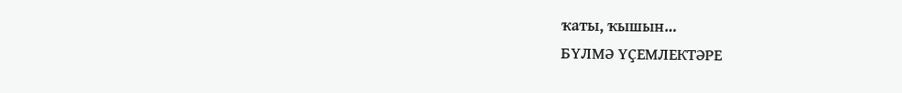ҡаты, ҡышын...
БҮЛМӘ ҮҪЕМЛЕКТӘРЕ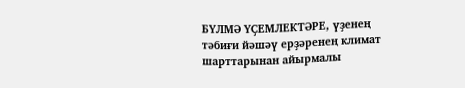БҮЛМӘ ҮҪЕМЛЕКТӘРЕ, үҙенең тәбиғи йәшәү ерҙәренең климат шарттарынан айырмалы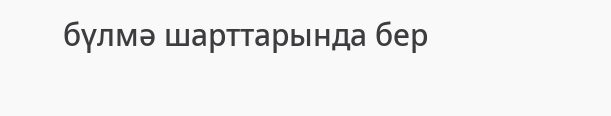бүлмә шарттарында бер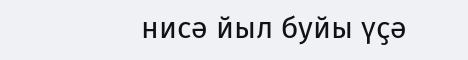нисә йыл буйы үҫә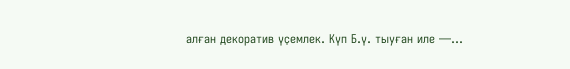алған декоратив үҫемлек. Күп Б.ү. тыуған иле —...